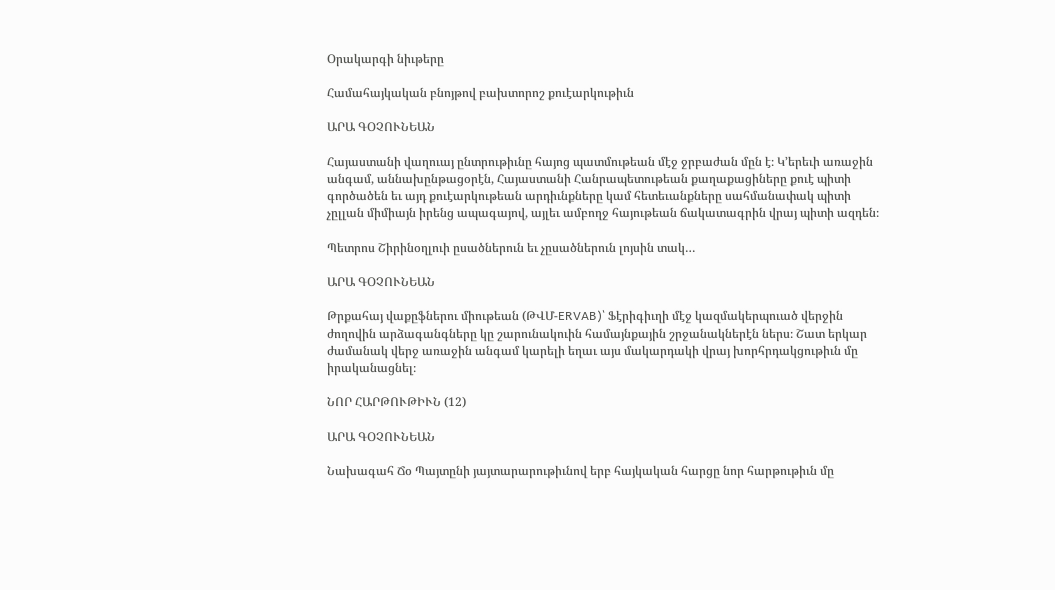Օրակարգի նիւթերը

Համահայկական բնոյթով բախտորոշ քուէարկութիւն

ԱՐԱ ԳՕՉՈՒՆԵԱՆ

Հայաստանի վաղուայ ընտրութիւնը հայոց պատմութեան մէջ ջրբաժան մըն է։ Կ՚երեւի առաջին անգամ, աննախընթացօրէն, Հայաստանի Հանրապետութեան քաղաքացիները քուէ պիտի գործածեն եւ այդ քուէարկութեան արդիւնքները կամ հետեւանքները սահմանափակ պիտի չըլլան միմիայն իրենց ապագայով, այլեւ ամբողջ հայութեան ճակատագրին վրայ պիտի ազդեն։

Պետրոս Շիրինօղլուի ըսածներուն եւ չըսածներուն լոյսին տակ…

ԱՐԱ ԳՕՉՈՒՆԵԱՆ

Թրքահայ վաքըֆներու միութեան (ԹՎՄ-ERVAB)՝ Ֆէրիգիւղի մէջ կազմակերպուած վերջին ժողովին արձագանգները կը շարունակուին համայնքային շրջանակներէն ներս։ Շատ երկար ժամանակ վերջ առաջին անգամ կարելի եղաւ այս մակարդակի վրայ խորհրդակցութիւն մը իրականացնել։

ՆՈՐ ՀԱՐԹՈՒԹԻՒՆ (12)

ԱՐԱ ԳՕՉՈՒՆԵԱՆ

Նախագահ Ճօ Պայտընի յայտարարութիւնով երբ հայկական հարցը նոր հարթութիւն մը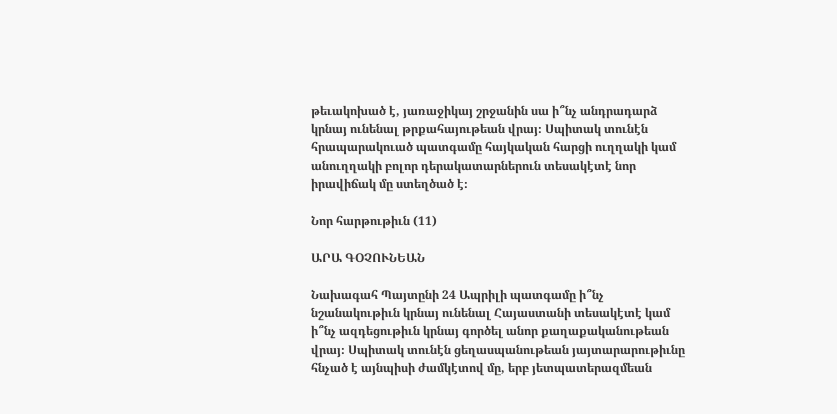թեւակոխած է, յառաջիկայ շրջանին սա ի՞նչ անդրադարձ կրնայ ունենալ թրքահայութեան վրայ։ Սպիտակ տունէն հրապարակուած պատգամը հայկական հարցի ուղղակի կամ անուղղակի բոլոր դերակատարներուն տեսակէտէ նոր իրավիճակ մը ստեղծած է։

Նոր հարթութիւն (11)

ԱՐԱ ԳՕՉՈՒՆԵԱՆ

Նախագահ Պայտընի 24 Ապրիլի պատգամը ի՞նչ նշանակութիւն կրնայ ունենալ Հայաստանի տեսակէտէ կամ ի՞նչ ազդեցութիւն կրնայ գործել անոր քաղաքականութեան վրայ։ Սպիտակ տունէն ցեղասպանութեան յայտարարութիւնը հնչած է այնպիսի ժամկէտով մը, երբ յետպատերազմեան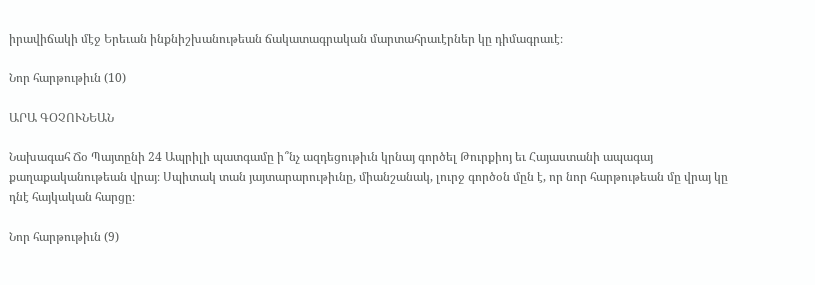իրավիճակի մէջ Երեւան ինքնիշխանութեան ճակատագրական մարտահրաւէրներ կը դիմագրաւէ։

Նոր հարթութիւն (10)

ԱՐԱ ԳՕՉՈՒՆԵԱՆ

Նախագահ Ճօ Պայտընի 24 Ապրիլի պատգամը ի՞նչ ազդեցութիւն կրնայ գործել Թուրքիոյ եւ Հայաստանի ապագայ քաղաքականութեան վրայ։ Սպիտակ տան յայտարարութիւնը, միանշանակ, լուրջ գործօն մըն է, որ նոր հարթութեան մը վրայ կը դնէ հայկական հարցը։

Նոր հարթութիւն (9)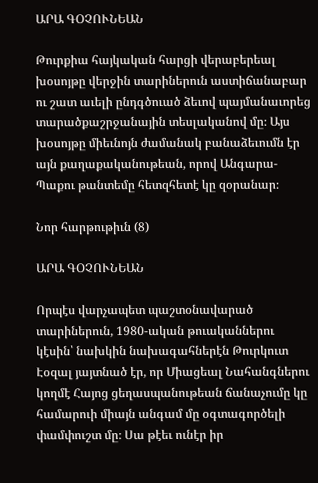ԱՐԱ ԳՕՉՈՒՆԵԱՆ

Թուրքիա հայկական հարցի վերաբերեալ խօսոյթը վերջին տարիներուն աստիճանաբար ու շատ աւելի ընդգծուած ձեւով պայմանաւորեց տարածքաշրջանային տեսլականով մը։ Այս խօսոյթը միեւնոյն ժամանակ բանաձեւումն էր այն քաղաքականութեան, որով Անգարա-Պաքու թանտեմը հետզհետէ կը զօրանար։

Նոր հարթութիւն (8)

ԱՐԱ ԳՕՉՈՒՆԵԱՆ

Որպէս վարչապետ պաշտօնավարած տարիներուն, 1980-ական թուականներու կէսին՝ նախկին նախագահներէն Թուրկուտ Էօզալ յայտնած էր, որ Միացեալ Նահանգներու կողմէ Հայոց ցեղասպանութեան ճանաչումը կը համարուի միայն անգամ մը օգտագործելի փամփուշտ մը։ Սա թէեւ ունէր իր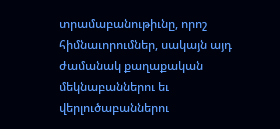տրամաբանութիւնը, որոշ հիմնաւորումներ, սակայն այդ ժամանակ քաղաքական մեկնաբաններու եւ վերլուծաբաններու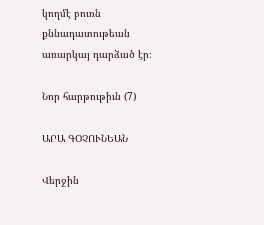կողմէ բուռն քննադատութեան առարկայ դարձած էր։

Նոր հարթութիւն (7)

ԱՐԱ ԳՕՉՈՒՆԵԱՆ

Վերջին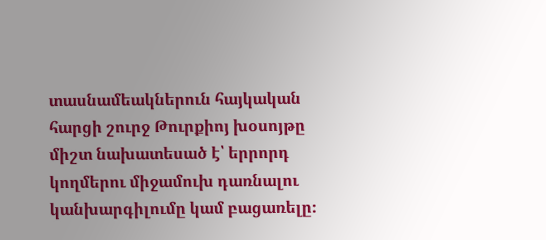տասնամեակներուն հայկական հարցի շուրջ Թուրքիոյ խօսոյթը միշտ նախատեսած է՝ երրորդ կողմերու միջամուխ դառնալու կանխարգիլումը կամ բացառելը։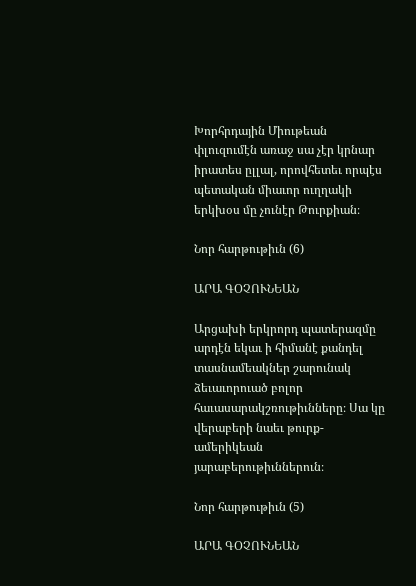Խորհրդային Միութեան փլուզումէն առաջ սա չէր կրնար իրատես ըլլալ, որովհետեւ որպէս պետական միաւոր ուղղակի երկխօս մը չունէր Թուրքիան։

Նոր հարթութիւն (6)

ԱՐԱ ԳՕՉՈՒՆԵԱՆ

Արցախի երկրորդ պատերազմը արդէն եկաւ ի հիմանէ քանդել տասնամեակներ շարունակ ձեւաւորուած բոլոր հաւասարակշռութիւնները։ Սա կը վերաբերի նաեւ թուրք-ամերիկեան յարաբերութիւններուն։

Նոր հարթութիւն (5)

ԱՐԱ ԳՕՉՈՒՆԵԱՆ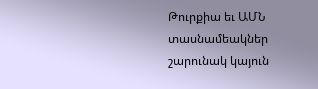Թուրքիա եւ ԱՄՆ տասնամեակներ շարունակ կայուն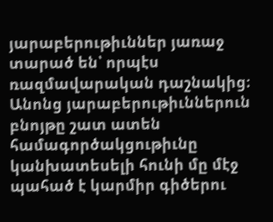յարաբերութիւններ յառաջ տարած են՝ որպէս ռազմավարական դաշնակից։ Անոնց յարաբերութիւններուն բնոյթը շատ ատեն համագործակցութիւնը կանխատեսելի հունի մը մէջ պահած է կարմիր գիծերու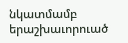նկատմամբ երաշխաւորուած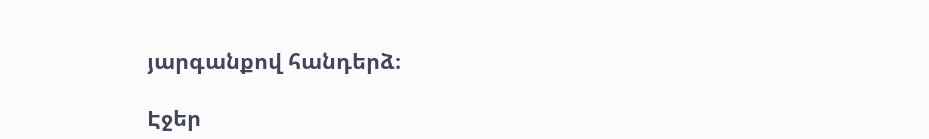յարգանքով հանդերձ։

Էջեր